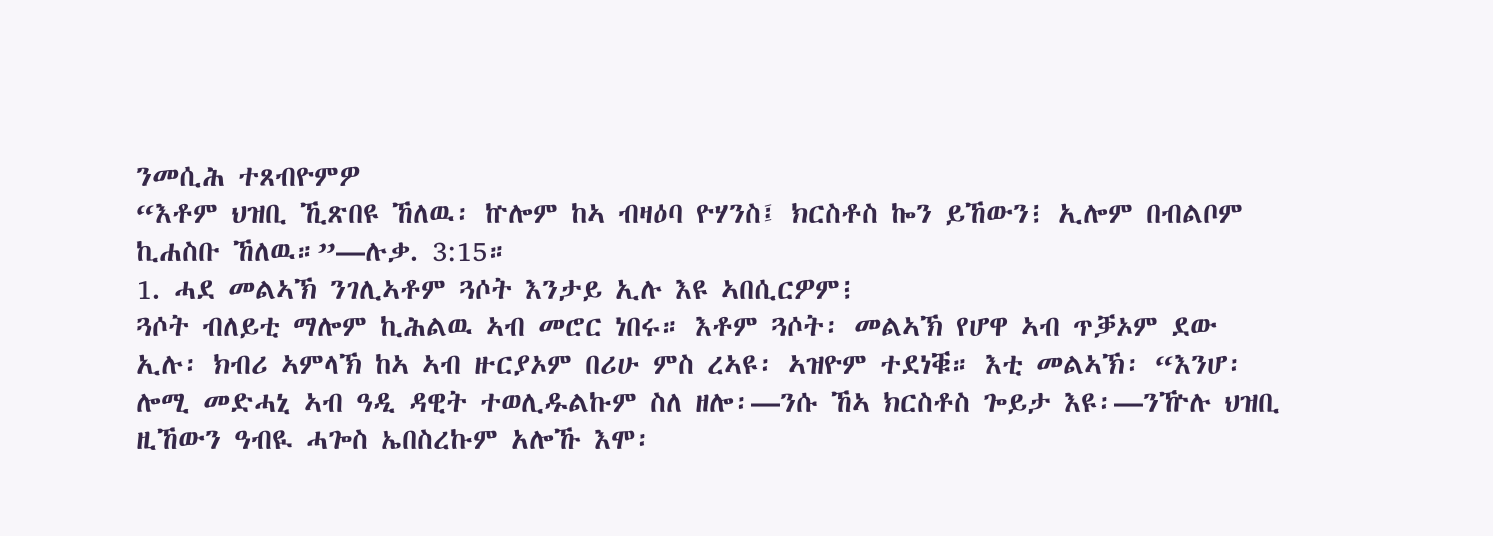ንመሲሕ ተጸብዮምዎ
“እቶም ህዝቢ ኺጽበዩ ኸለዉ፡ ኵሎም ከኣ ብዛዕባ ዮሃንስ፤ ክርስቶስ ኰን ይኸውን፧ ኢሎም በብልቦም ኪሐስቡ ኸለዉ።”—ሉቃ. 3:15።
1. ሓደ መልኣኽ ንገሊኣቶም ጓሶት እንታይ ኢሉ እዩ ኣበሲርዎም፧
ጓሶት ብለይቲ ማሎም ኪሕልዉ ኣብ መሮር ነበሩ። እቶም ጓሶት፡ መልኣኽ የሆዋ ኣብ ጥቓኦም ደው ኢሉ፡ ክብሪ ኣምላኽ ከኣ ኣብ ዙርያኦም በሪሁ ምስ ረኣዩ፡ ኣዝዮም ተደነቑ። እቲ መልኣኽ፡ “እንሆ፡ ሎሚ መድሓኒ ኣብ ዓዲ ዳዊት ተወሊዱልኩም ስለ ዘሎ፡—ንሱ ኸኣ ክርስቶስ ጐይታ እዩ፡—ንዅሉ ህዝቢ ዚኸውን ዓብዪ ሓጐስ ኤበስረኩም አሎኹ እሞ፡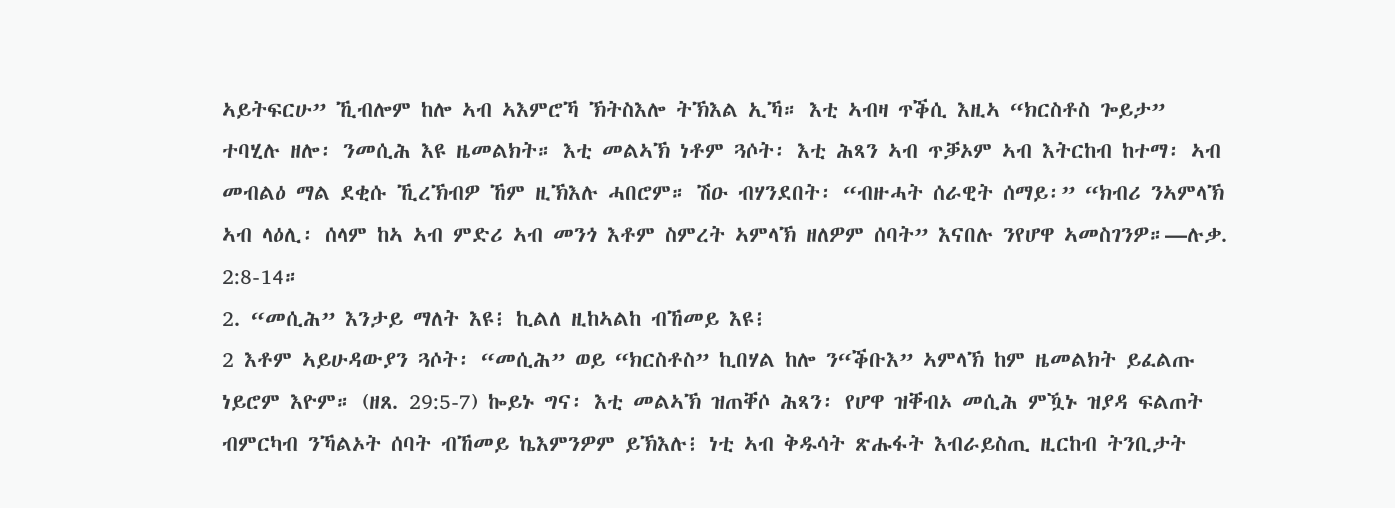ኣይትፍርሁ” ኺብሎም ከሎ ኣብ ኣእምሮኻ ኽትስእሎ ትኽእል ኢኻ። እቲ ኣብዛ ጥቕሲ እዚኣ “ክርስቶስ ጐይታ” ተባሂሉ ዘሎ፡ ንመሲሕ እዩ ዜመልክት። እቲ መልኣኽ ነቶም ጓሶት፡ እቲ ሕጻን ኣብ ጥቓኦም ኣብ እትርከብ ከተማ፡ ኣብ መብልዕ ማል ደቂሱ ኺረኽብዎ ኸም ዚኽእሉ ሓበሮም። ሽዑ ብሃንደበት፡ “ብዙሓት ሰራዊት ሰማይ፡” “ክብሪ ንኣምላኽ ኣብ ላዕሊ፡ ሰላም ከኣ ኣብ ምድሪ ኣብ መንጎ እቶም ስምረት ኣምላኽ ዘለዎም ሰባት” እናበሉ ንየሆዋ ኣመስገንዎ።—ሉቃ. 2:8-14።
2. “መሲሕ” እንታይ ማለት እዩ፧ ኪልለ ዚከኣልከ ብኸመይ እዩ፧
2 እቶም ኣይሁዳውያን ጓሶት፡ “መሲሕ” ወይ “ክርስቶስ” ኪበሃል ከሎ ን“ቕቡእ” ኣምላኽ ከም ዜመልክት ይፈልጡ ነይሮም እዮም። (ዘጸ. 29:5-7) ኰይኑ ግና፡ እቲ መልኣኽ ዝጠቐሶ ሕጻን፡ የሆዋ ዝቐብኦ መሲሕ ምዃኑ ዝያዳ ፍልጠት ብምርካብ ንኻልኦት ሰባት ብኸመይ ኬእምንዎም ይኽእሉ፧ ነቲ ኣብ ቅዱሳት ጽሑፋት እብራይስጢ ዚርከብ ትንቢታት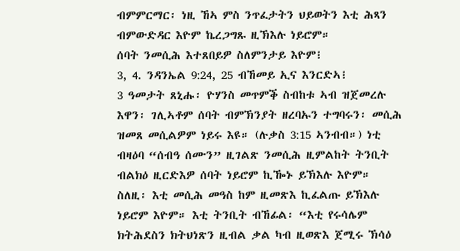ብምምርማር፡ ነዚ ኸኣ ምስ ንጥፈታትን ህይወትን እቲ ሕጻን ብምውድዳር እዮም ኬረጋግጹ ዚኽእሉ ነይሮም።
ሰባት ንመሲሕ እተጸበይዎ ስለምንታይ እዮም፧
3, 4. ንዳንኤል 9:24, 25 ብኸመይ ኢና እንርድኣ፧
3 ዓመታት ጸኒሑ፡ ዮሃንስ መጥምቕ ስብከቱ ኣብ ዝጀመረሉ እዋን፡ ገሊኣቶም ሰባት ብምኽንያት ዘረባኡን ተግባሩን፡ መሲሕ ዝመጸ መሲልዎም ነይሩ እዩ። (ሉቃስ 3:15 ኣንብብ።) ነቲ ብዛዕባ “ሰብዓ ሰሙን” ዚገልጽ ንመሲሕ ዚምልከት ትንቢት ብልክዕ ዚርድእዎ ሰባት ነይሮም ኪዀኑ ይኽእሉ እዮም። ስለዚ፡ እቲ መሲሕ መዓስ ከም ዚመጽእ ኪፈልጡ ይኽእሉ ነይሮም እዮም። እቲ ትንቢት ብኸፊል፡ “እቲ የሩሳሌም ክትሕደስን ክትህነጽን ዚብል ቃል ካብ ዚወጽእ ጀሚሩ ኽሳዕ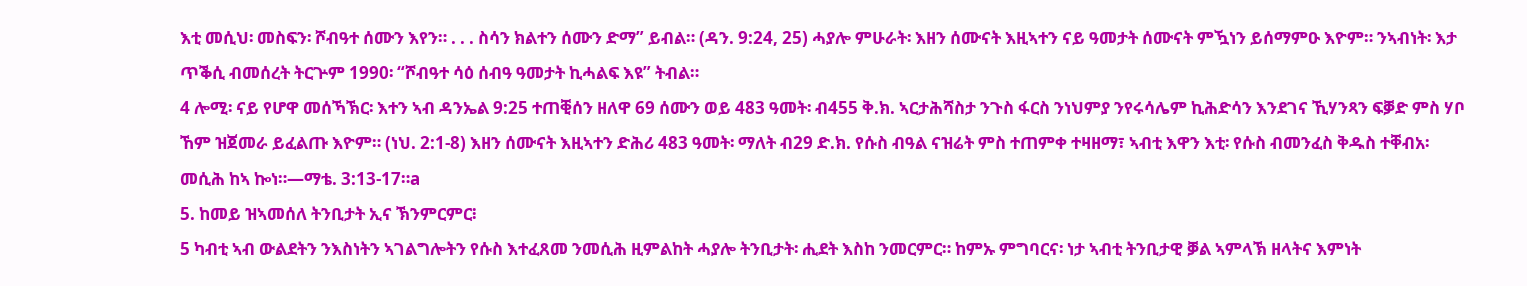እቲ መሲህ፡ መስፍን፡ ሾብዓተ ሰሙን እየን። . . . ስሳን ክልተን ሰሙን ድማ” ይብል። (ዳን. 9:24, 25) ሓያሎ ምሁራት፡ እዘን ሰሙናት እዚኣተን ናይ ዓመታት ሰሙናት ምዃነን ይሰማምዑ እዮም። ንኣብነት፡ እታ ጥቕሲ ብመሰረት ትርጕም 1990፡ “ሾብዓተ ሳዕ ሰብዓ ዓመታት ኪሓልፍ እዩ” ትብል።
4 ሎሚ፡ ናይ የሆዋ መሰኻኽር፡ እተን ኣብ ዳንኤል 9:25 ተጠቒሰን ዘለዋ 69 ሰሙን ወይ 483 ዓመት፡ ብ455 ቅ.ክ. ኣርታሕሻስታ ንጉስ ፋርስ ንነህምያ ንየሩሳሌም ኪሕድሳን እንደገና ኺሃንጻን ፍቓድ ምስ ሃቦ ኸም ዝጀመራ ይፈልጡ እዮም። (ነህ. 2:1-8) እዘን ሰሙናት እዚኣተን ድሕሪ 483 ዓመት፡ ማለት ብ29 ድ.ክ. የሱስ ብዓል ናዝሬት ምስ ተጠምቀ ተዛዘማ፣ ኣብቲ እዋን እቲ፡ የሱስ ብመንፈስ ቅዱስ ተቐብአ፡ መሲሕ ከኣ ኰነ።—ማቴ. 3:13-17።a
5. ከመይ ዝኣመሰለ ትንቢታት ኢና ኽንምርምር፧
5 ካብቲ ኣብ ውልደትን ንእስነትን ኣገልግሎትን የሱስ እተፈጸመ ንመሲሕ ዚምልከት ሓያሎ ትንቢታት፡ ሒደት እስከ ንመርምር። ከምኡ ምግባርና፡ ነታ ኣብቲ ትንቢታዊ ቓል ኣምላኽ ዘላትና እምነት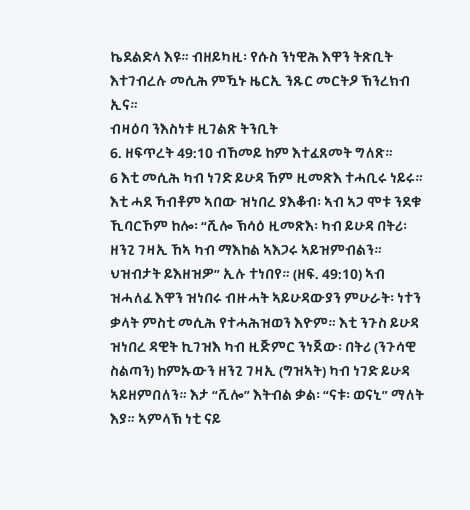ኬደልድላ እዩ። ብዘይካዚ፡ የሱስ ንነዊሕ እዋን ትጽቢት እተገብረሉ መሲሕ ምዃኑ ዜርኢ ንጹር መርትዖ ኽንረክብ ኢና።
ብዛዕባ ንእስነቱ ዚገልጽ ትንቢት
6. ዘፍጥረት 49:10 ብኸመይ ከም እተፈጸመት ግለጽ።
6 እቲ መሲሕ ካብ ነገድ ይሁዳ ኸም ዚመጽእ ተሓቢሩ ነይሩ። እቲ ሓደ ኻብቶም ኣበው ዝነበረ ያእቆብ፡ ኣብ ኣጋ ሞቱ ንደቁ ኺባርኾም ከሎ፡ “ሺሎ ኽሳዕ ዚመጽእ፡ ካብ ይሁዳ በትሪ፡ ዘንጊ ገዛኢ ኸኣ ካብ ማእከል ኣእጋሩ ኣይዝምብልን። ህዝብታት ይእዘዝዎ” ኢሉ ተነበየ። (ዘፍ. 49:10) ኣብ ዝሓለፈ እዋን ዝነበሩ ብዙሓት ኣይሁዳውያን ምሁራት፡ ነተን ቃላት ምስቲ መሲሕ የተሓሕዝወን እዮም። እቲ ንጉስ ይሁዳ ዝነበረ ዳዊት ኪገዝእ ካብ ዚጅምር ንነጀው፡ በትሪ (ንጉሳዊ ስልጣን) ከምኡውን ዘንጊ ገዛኢ (ግዝኣት) ካብ ነገድ ይሁዳ ኣይዘምበለን። እታ “ሺሎ” እትብል ቃል፡ “ናቱ፡ ወናኒ” ማለት እያ። ኣምላኽ ነቲ ናይ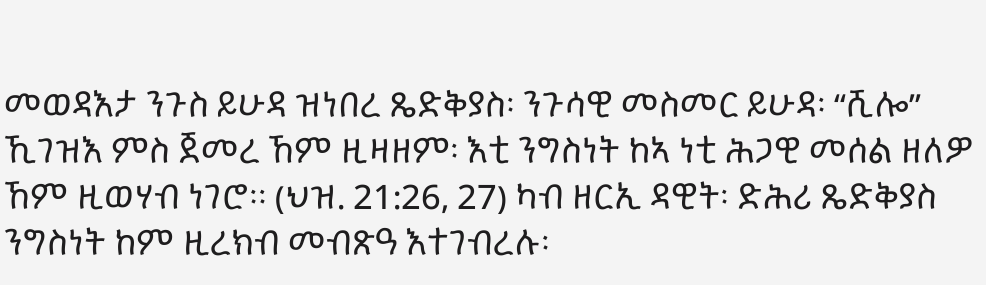መወዳእታ ንጉስ ይሁዳ ዝነበረ ጼድቅያስ፡ ንጉሳዊ መስመር ይሁዳ፡ “ሺሎ” ኺገዝእ ምስ ጀመረ ኸም ዚዛዘም፡ እቲ ንግስነት ከኣ ነቲ ሕጋዊ መሰል ዘለዎ ኸም ዚወሃብ ነገሮ። (ህዝ. 21:26, 27) ካብ ዘርኢ ዳዊት፡ ድሕሪ ጼድቅያስ ንግስነት ከም ዚረክብ መብጽዓ እተገብረሉ፡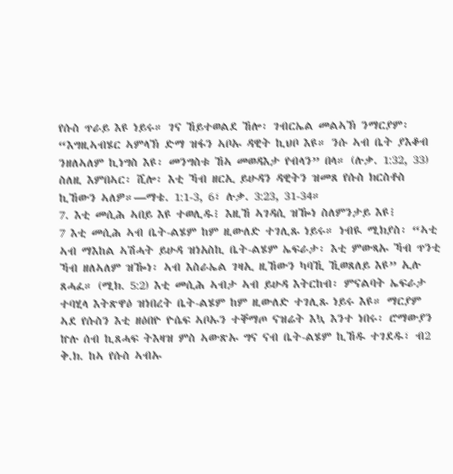የሱስ ጥራይ እዩ ነይሩ። ገና ኸይተወልደ ኸሎ፡ ገብርኤል መልኣኽ ንማርያም፡ “እግዚኣብሄር ኣምላኽ ድማ ዝፋን ኣቦኡ ዳዊት ኪህቦ እዩ። ንሱ ኣብ ቤት ያእቆብ ንዘለኣለም ኪነግስ እዩ፡ መንግስቱ ኸኣ መወዳእታ የብላን” በላ። (ሉቃ. 1:32, 33) ስለዚ እምበኣር፡ ሺሎ፡ እቲ ኻብ ዘርኢ ይሁዳን ዳዊትን ዝመጸ የሱስ ክርስቶስ ኪኸውን ኣለዎ።—ማቴ. 1:1-3, 6፣ ሉቃ. 3:23, 31-34።
7. እቲ መሲሕ ኣበይ እዩ ተወሊዱ፧ እዚኸ ኣገዳሲ ዝዀነ ስለምንታይ እዩ፧
7 እቲ መሲሕ ኣብ ቤት-ልሄም ከም ዚውለድ ተገሊጹ ነይሩ። ነብዪ ሚክያስ፡ “ኣቲ ኣብ ማእከል ኣሽሓት ይሁዳ ዝነአስኪ ቤት-ልሄም ኤፍራታ፡ እቲ ምውጻኡ ኻብ ጥንቲ ኻብ ዘለኣለም ዝዀነ፡ ኣብ እስራኤል ገዛኢ ዚኸውን ካባኺ ኺወጸለይ እዩ” ኢሉ ጸሓፈ። (ሚክ. 5:2) እቲ መሲሕ ኣብታ ኣብ ይሁዳ እትርከብ፡ ምናልባት ኤፍራታ ተባሂላ እትጽዋዕ ዝነበረት ቤት-ልሄም ከም ዚውለድ ተገሊጹ ነይሩ እዩ። ማርያም ኣደ የሱስን እቲ ዘዕበዮ ዮሴፍ ኣቦኡን ተቐማጦ ናዝሬት እኳ እንተ ነበሩ፡ ሮማውያን ኵሉ ሰብ ኪጸሓፍ ትእዛዝ ምስ ኣውጽኡ ግና ናብ ቤት-ልሄም ኪኸዱ ተገደዱ፣ ብ2 ቅ.ክ. ከኣ የሱስ ኣብኡ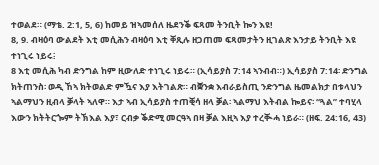ተወልደ። (ማቴ. 2:1, 5, 6) ከመይ ዝኣመሰለ ዜደንቕ ፍጻመ ትንቢት ኰን እዩ!
8, 9. ብዛዕባ ውልደት እቲ መሲሕን ብዛዕባ እቲ ቐጺሉ ዘጋጠመ ፍጻመታትን ዚገልጽ እንታይ ትንቢት እዩ ተነጊሩ ነይሩ፧
8 እቲ መሲሕ ካብ ድንግል ከም ዚውለድ ተነጊሩ ነይሩ። (ኢሳይያስ 7:14 ኣንብብ።) ኢሳይያስ 7:14፡ ድንግል ክትጠንስ፡ ወዲ ኸኣ ክትወልድ ምዃና እያ እትገልጽ። ብቛንቋ እብራይስጢ ንድንግል ዜመልክታ በቱላህን ኣልማህን ዚብላ ቓላት ኣለዋ። እታ ኣብ ኢሳይያስ ተጠቒሳ ዘላ ቓል፡ ኣልማህ እትብል ኰይና፡ “ጓል” ተባሂላ እውን ክትትርጐም ትኽእል እያ፣ ርብቃ ቕድሚ መርዓኣ በዛ ቓል እዚኣ እያ ተረቚሓ ነይራ። (ዘፍ. 24:16, 43)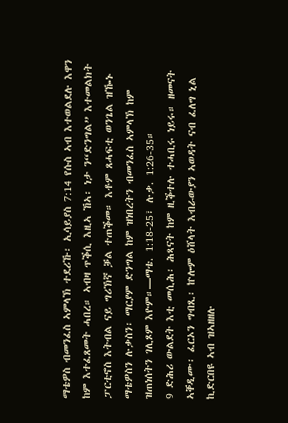ማቴዎስ ብመንፈስ ኣምላኽ ተደሪኹ፡ ኢሳይያስ 7:14 የሱስ ኣብ እተወልደሉ እዋን ከም እተፈጸመት ሓበረ። ኣብዛ ጥቕሲ እዚኣ ኸኣ፡ ነታ ን“ድንግል” እተመልክት ፓርቲኖስ እትብል ናይ ግሪኽኛ ቓል ተጠቕመ። እቶም ጸሓፍቲ ወንጌል ዝዀኑ ማቴዎስን ሉቃስን፡ ማርያም ድንግል ከም ዝነበረትን ብመንፈስ ኣምላኽ ከም ዝጠነሰትን ገሊጾም እዮም።—ማቴ. 1:18-25፣ ሉቃ. 1:26-35።
9 ድሕሪ ውልደት እቲ መሲሕ፡ ሕጻናት ከም ዚቕተሉ ተሓቢሩ ነይሩ። ዘመናት ኣቐዲሙ፡ ፈርኦን ግብጺ፡ ኵሎም ዕሸላት እብራውያን ኣወዳት ናብ ፈለግ ኒል ኪድርበዩ ኣብ ዝኣዘዘሉ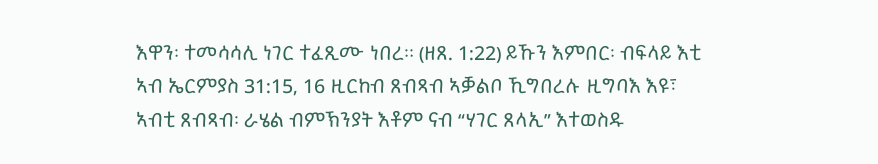እዋን፡ ተመሳሳሊ ነገር ተፈጺሙ ነበረ። (ዘጸ. 1:22) ይኹን እምበር፡ ብፍላይ እቲ ኣብ ኤርምያስ 31:15, 16 ዚርከብ ጸብጻብ ኣቓልቦ ኺግበረሉ ዚግባእ እዩ፣ ኣብቲ ጸብጻብ፡ ራሄል ብምኽንያት እቶም ናብ “ሃገር ጸላኢ” እተወስዱ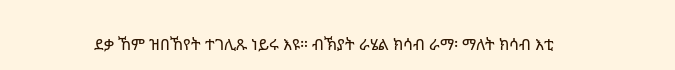ደቃ ኸም ዝበኸየት ተገሊጹ ነይሩ እዩ። ብኽያት ራሄል ክሳብ ራማ፡ ማለት ክሳብ እቲ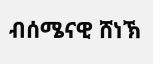ብሰሜናዊ ሸነኽ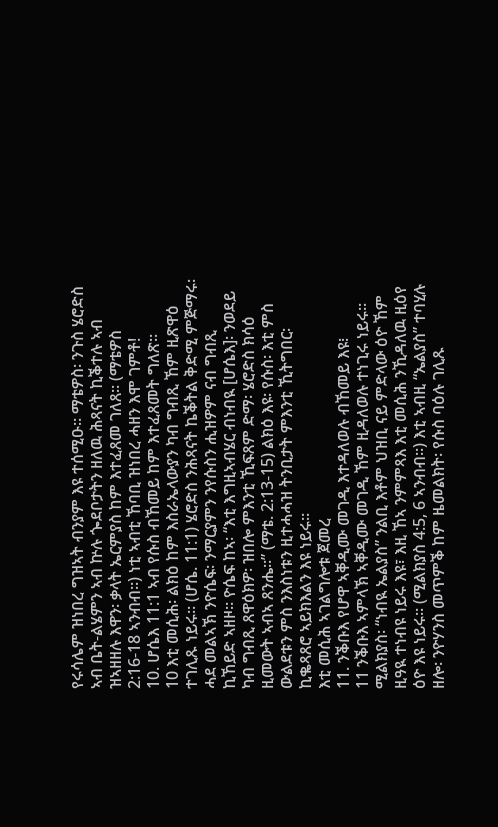የሩሳሌም ዝነበረ ግዝኣት ብንያም እዩ ተሰሚዑ። ማቴዎስ፡ ንጉስ ሄሮድስ ኣብ ቤት-ልሄምን ኣብ ኵሉ ጐደቦታትን ዘለዉ ሕጻናት ኪቕተሉ ኣብ ዝኣዘዘሉ እዋን፡ ቃላት ኤርምያስ ከም እተፈጸመ ገለጸ። (ማቴዎስ 2:16-18 ኣንብብ።) ነቲ ኣብቲ ኸባቢ ዝነበረ ሓዘን እሞ ገምቶ!
10. ሆሴእ 11:1 ኣብ የሱስ ብኸመይ ከም እተፈጸመት ግለጽ።
10 እቲ መሲሕ፡ ልክዕ ከም እስራኤላውያን ካብ ግብጺ ኸም ዚጽዋዕ ተገሊጹ ነይሩ። (ሆሴ. 11:1) ሄሮድስ ንሕጻናት ኬቕትል ቅድሚ ምጅማሩ፡ ሓደ መልኣኽ ንዮሴፍ፡ ንማርያምን ንየሱስን ሒዝዎም ናብ ግብጺ ኪኸይድ ኣዘዞ። ዮሴፍ ከኣ፡ “እቲ እግዚኣብሄር ብነብዪ [ሆሴእ]፡ ንወደይ ካብ ግብጺ ጸዋዕክዎ፡ ዝበሎ ምእንቲ ኺፍጸም ድማ፡ ሄሮድስ ክሳዕ ዚመውት ኣብኣ ጸንሔ።” (ማቴ. 2:13-15) ልክዕ እዩ፡ የሱስ፡ እቲ ምስ ውልደቱን ምስ ንእስነቱን ዚተሓሓዝ ትንቢታት ምእንቲ ኺትግበር፡ ኪቈጻጸሮ ኣይክእልን እዩ ነይሩ።
እቲ መሲሕ ኣገልግሎቱ ጀመረ
11. ንቕቡእ የሆዋ ኣቐዲሙ መገዲ እተዳለወሉ ብኸመይ እዩ፧
11 ንቕቡእ ኣምላኽ ኣቐዲሙ መገዲ ኸም ዚዳለወሉ ተነጊሩ ነይሩ። ሚልክያስ፡ “ነብዪ ኤልያስ” ንልቢ እቶም ህዝቢ ናይ ምድላው ዕዮ ኸም ዚዓዪ ተነብዩ ነይሩ እዩ፣ እዚ ኸኣ ንምምጻእ እቲ መሲሕ ንኺዳለዉ ዚዕየ ዕዮ እዩ ነይሩ። (ሚልክያስ 4:5, 6 ኣንብብ።) እቲ ኣብዚ “ኤልያስ” ተባሂሉ ዘሎ፡ ንዮሃንስ መጥምቕ ከም ዜመልክት፡ የሱስ ባዕሉ ገሊጹ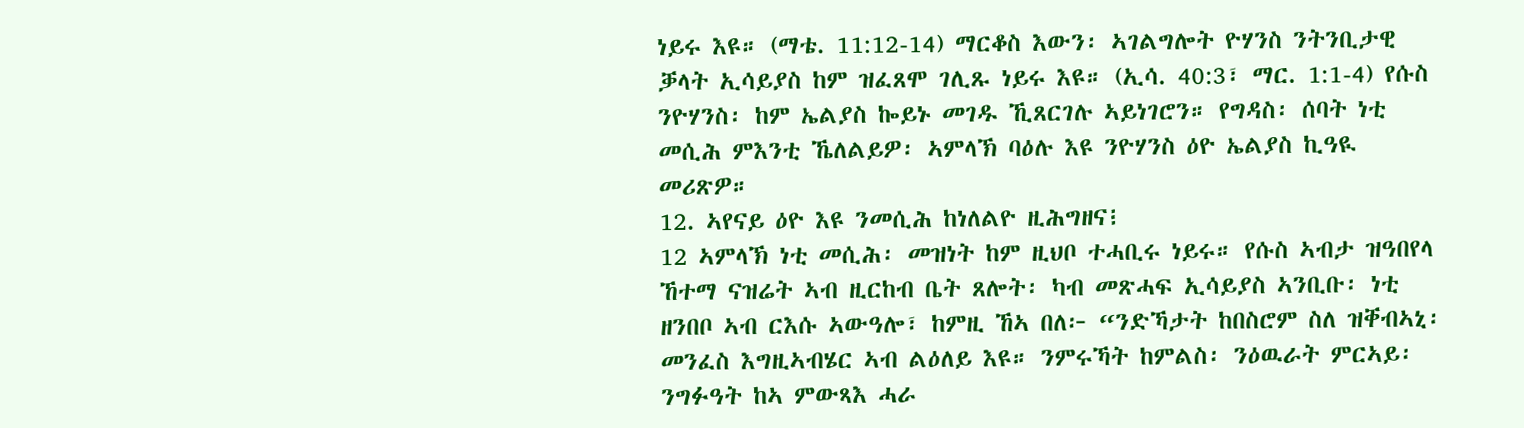ነይሩ እዩ። (ማቴ. 11:12-14) ማርቆስ እውን፡ ኣገልግሎት ዮሃንስ ንትንቢታዊ ቓላት ኢሳይያስ ከም ዝፈጸሞ ገሊጹ ነይሩ እዩ። (ኢሳ. 40:3፣ ማር. 1:1-4) የሱስ ንዮሃንስ፡ ከም ኤልያስ ኰይኑ መገዱ ኺጸርገሉ ኣይነገሮን። የግዳስ፡ ሰባት ነቲ መሲሕ ምእንቲ ኼለልይዎ፡ ኣምላኽ ባዕሉ እዩ ንዮሃንስ ዕዮ ኤልያስ ኪዓዪ መሪጽዎ።
12. ኣየናይ ዕዮ እዩ ንመሲሕ ከነለልዮ ዚሕግዘና፧
12 ኣምላኽ ነቲ መሲሕ፡ መዝነት ከም ዚህቦ ተሓቢሩ ነይሩ። የሱስ ኣብታ ዝዓበየላ ኸተማ ናዝሬት ኣብ ዚርከብ ቤት ጸሎት፡ ካብ መጽሓፍ ኢሳይያስ ኣንቢቡ፡ ነቲ ዘንበቦ ኣብ ርእሱ ኣውዓሎ፣ ከምዚ ኸኣ በለ፦ “ንድኻታት ከበስሮም ስለ ዝቐብኣኒ፡ መንፈስ እግዚኣብሄር ኣብ ልዕለይ እዩ። ንምሩኻት ከምልስ፡ ንዕዉራት ምርኣይ፡ ንግፉዓት ከኣ ምውጻእ ሓራ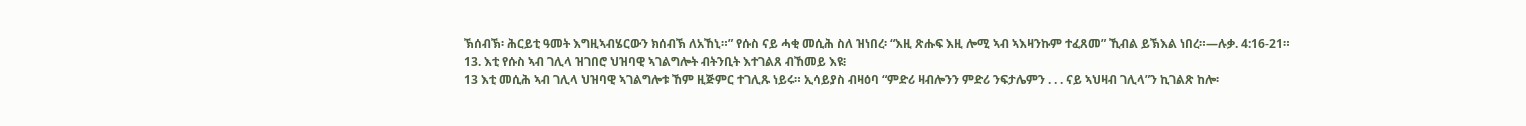ኽሰብኽ፡ ሕርይቲ ዓመት እግዚኣብሄርውን ክሰብኽ ለአኸኒ።” የሱስ ናይ ሓቂ መሲሕ ስለ ዝነበረ፡ “እዚ ጽሑፍ እዚ ሎሚ ኣብ ኣእዛንኩም ተፈጸመ” ኺብል ይኽእል ነበረ።—ሉቃ. 4:16-21።
13. እቲ የሱስ ኣብ ገሊላ ዝገበሮ ህዝባዊ ኣገልግሎት ብትንቢት እተገልጸ ብኸመይ እዩ፧
13 እቲ መሲሕ ኣብ ገሊላ ህዝባዊ ኣገልግሎቱ ኸም ዚጅምር ተገሊጹ ነይሩ። ኢሳይያስ ብዛዕባ “ምድሪ ዛብሎንን ምድሪ ንፍታሌምን . . . ናይ ኣህዛብ ገሊላ”ን ኪገልጽ ከሎ፡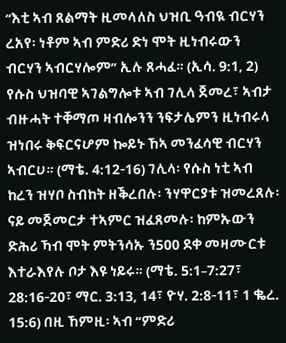“እቲ ኣብ ጸልማት ዚመላለስ ህዝቢ ዓብዪ ብርሃን ረአየ፡ ነቶም ኣብ ምድሪ ድነ ሞት ዚነብሩውን ብርሃን ኣብርሃሎም” ኢሉ ጸሓፈ። (ኢሳ. 9:1, 2) የሱስ ህዝባዊ ኣገልግሎቱ ኣብ ገሊላ ጀመረ፣ ኣብታ ብዙሓት ተቐማጦ ዛብሎንን ንፍታሌምን ዚነብሩላ ዝነበሩ ቅፍርናሆም ኰይኑ ኸኣ መንፈሳዊ ብርሃን ኣብርሀ። (ማቴ. 4:12-16) ገሊላ፡ የሱስ ነቲ ኣብ ከረን ዝሃቦ ስብከት ዘቕረበሉ፡ ንሃዋርያቱ ዝመረጸሉ፡ ናይ መጀመርታ ተኣምር ዝፈጸመሉ፡ ከምኡውን ድሕሪ ኻብ ሞት ምትንሳኡ ን500 ደቀ መዛሙርቱ እተራእየሉ ቦታ እዩ ነይሩ። (ማቴ. 5:1–7:27፣ 28:16-20፣ ማር. 3:13, 14፣ ዮሃ. 2:8-11፣ 1 ቈረ. 15:6) በዚ ኸምዚ፡ ኣብ “ምድሪ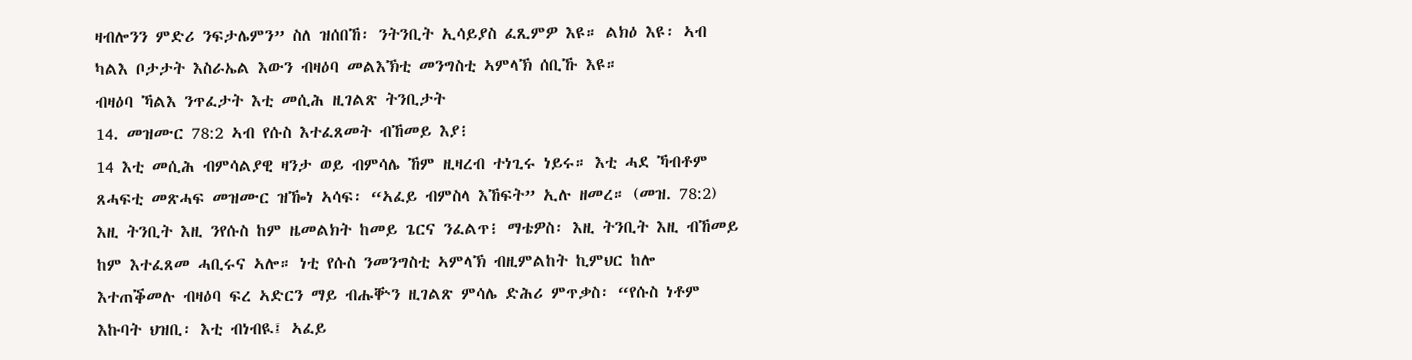ዛብሎንን ምድሪ ንፍታሌምን” ስለ ዝሰበኸ፡ ንትንቢት ኢሳይያስ ፈጺምዎ እዩ። ልክዕ እዩ፡ ኣብ ካልእ ቦታታት እስራኤል እውን ብዛዕባ መልእኽቲ መንግስቲ ኣምላኽ ሰቢኹ እዩ።
ብዛዕባ ኻልእ ንጥፈታት እቲ መሲሕ ዚገልጽ ትንቢታት
14. መዝሙር 78:2 ኣብ የሱስ እተፈጸመት ብኸመይ እያ፧
14 እቲ መሲሕ ብምሳልያዊ ዛንታ ወይ ብምሳሌ ኸም ዚዛረብ ተነጊሩ ነይሩ። እቲ ሓደ ኻብቶም ጸሓፍቲ መጽሓፍ መዝሙር ዝዀነ ኣሳፍ፡ “ኣፈይ ብምስላ እኸፍት” ኢሉ ዘመረ። (መዝ. 78:2) እዚ ትንቢት እዚ ንየሱስ ከም ዜመልክት ከመይ ጌርና ንፈልጥ፧ ማቴዎስ፡ እዚ ትንቢት እዚ ብኸመይ ከም እተፈጸመ ሓቢሩና ኣሎ። ነቲ የሱስ ንመንግስቲ ኣምላኽ ብዚምልከት ኪምህር ከሎ እተጠቕመሉ ብዛዕባ ፍረ ኣድርን ማይ ብሑቝን ዚገልጽ ምሳሌ ድሕሪ ምጥቃስ፡ “የሱስ ነቶም እኩባት ህዝቢ፡ እቲ ብነብዪ፤ ኣፈይ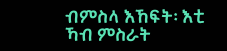ብምስላ እኸፍት፡ እቲ ኻብ ምስራት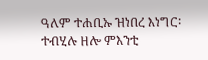ዓለም ተሐቢኡ ዝነበረ እነግር፡ ተብሂሉ ዘሎ ምእንቲ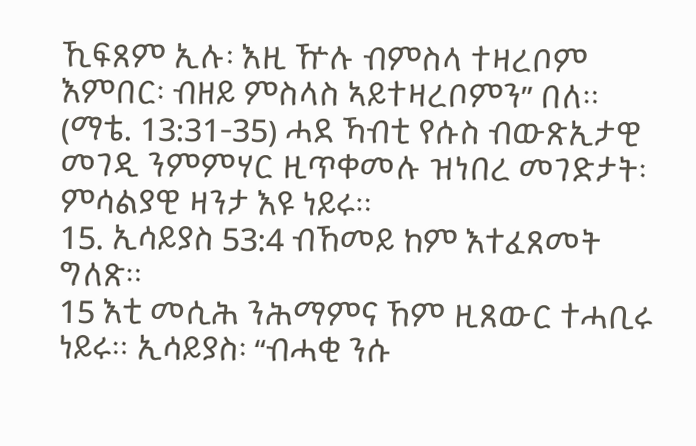ኺፍጸም ኢሉ፡ እዚ ዅሉ ብምስላ ተዛረቦም እምበር፡ ብዘይ ምስላስ ኣይተዛረቦምን” በለ። (ማቴ. 13:31-35) ሓደ ኻብቲ የሱስ ብውጽኢታዊ መገዲ ንምምሃር ዚጥቀመሉ ዝነበረ መገድታት፡ ምሳልያዊ ዛንታ እዩ ነይሩ።
15. ኢሳይያስ 53:4 ብኸመይ ከም እተፈጸመት ግለጽ።
15 እቲ መሲሕ ንሕማምና ኸም ዚጸውር ተሓቢሩ ነይሩ። ኢሳይያስ፡ “ብሓቂ ንሱ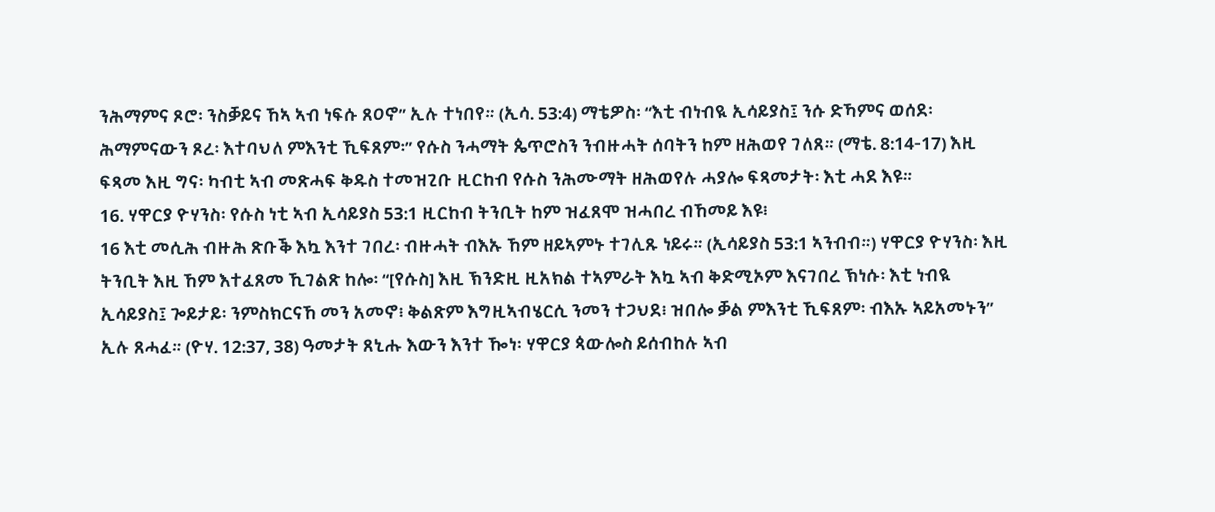ንሕማምና ጾሮ፡ ንስቓይና ኸኣ ኣብ ነፍሱ ጸዐኖ” ኢሉ ተነበየ። (ኢሳ. 53:4) ማቴዎስ፡ “እቲ ብነብዪ ኢሳይያስ፤ ንሱ ድኻምና ወሰደ፡ ሕማምናውን ጾረ፡ እተባህለ ምእንቲ ኺፍጸም፡” የሱስ ንሓማት ጴጥሮስን ንብዙሓት ሰባትን ከም ዘሕወየ ገለጸ። (ማቴ. 8:14-17) እዚ ፍጻመ እዚ ግና፡ ካብቲ ኣብ መጽሓፍ ቅዱስ ተመዝጊቡ ዚርከብ የሱስ ንሕሙማት ዘሕወየሉ ሓያሎ ፍጻመታት፡ እቲ ሓደ እዩ።
16. ሃዋርያ ዮሃንስ፡ የሱስ ነቲ ኣብ ኢሳይያስ 53:1 ዚርከብ ትንቢት ከም ዝፈጸሞ ዝሓበረ ብኸመይ እዩ፧
16 እቲ መሲሕ ብዙሕ ጽቡቕ እኳ እንተ ገበረ፡ ብዙሓት ብእኡ ኸም ዘይኣምኑ ተገሊጹ ነይሩ። (ኢሳይያስ 53:1 ኣንብብ።) ሃዋርያ ዮሃንስ፡ እዚ ትንቢት እዚ ኸም እተፈጸመ ኺገልጽ ከሎ፡ “[የሱስ] እዚ ኽንድዚ ዚአክል ተኣምራት እኳ ኣብ ቅድሚኦም እናገበረ ኽነሱ፡ እቲ ነብዪ ኢሳይያስ፤ ጐይታይ፡ ንምስክርናኸ መን አመኖ፧ ቅልጽም እግዚኣብሄርሲ ንመን ተጋህደ፧ ዝበሎ ቓል ምእንቲ ኺፍጸም፡ ብእኡ ኣይአመኑን” ኢሉ ጸሓፈ። (ዮሃ. 12:37, 38) ዓመታት ጸኒሑ እውን እንተ ዀነ፡ ሃዋርያ ጳውሎስ ይሰብከሉ ኣብ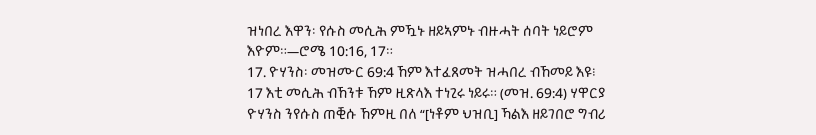ዝነበረ እዋን፡ የሱስ መሲሕ ምዃኑ ዘይኣምኑ ብዙሓት ሰባት ነይሮም እዮም።—ሮሜ 10:16, 17።
17. ዮሃንስ፡ መዝሙር 69:4 ኸም እተፈጸመት ዝሓበረ ብኸመይ እዩ፧
17 እቲ መሲሕ ብኸንቱ ኸም ዚጽላእ ተነጊሩ ነይሩ። (መዝ. 69:4) ሃዋርያ ዮሃንስ ንየሱስ ጠቒሱ ኸምዚ በለ “[ነቶም ህዝቢ] ኻልእ ዘይገበሮ ግብሪ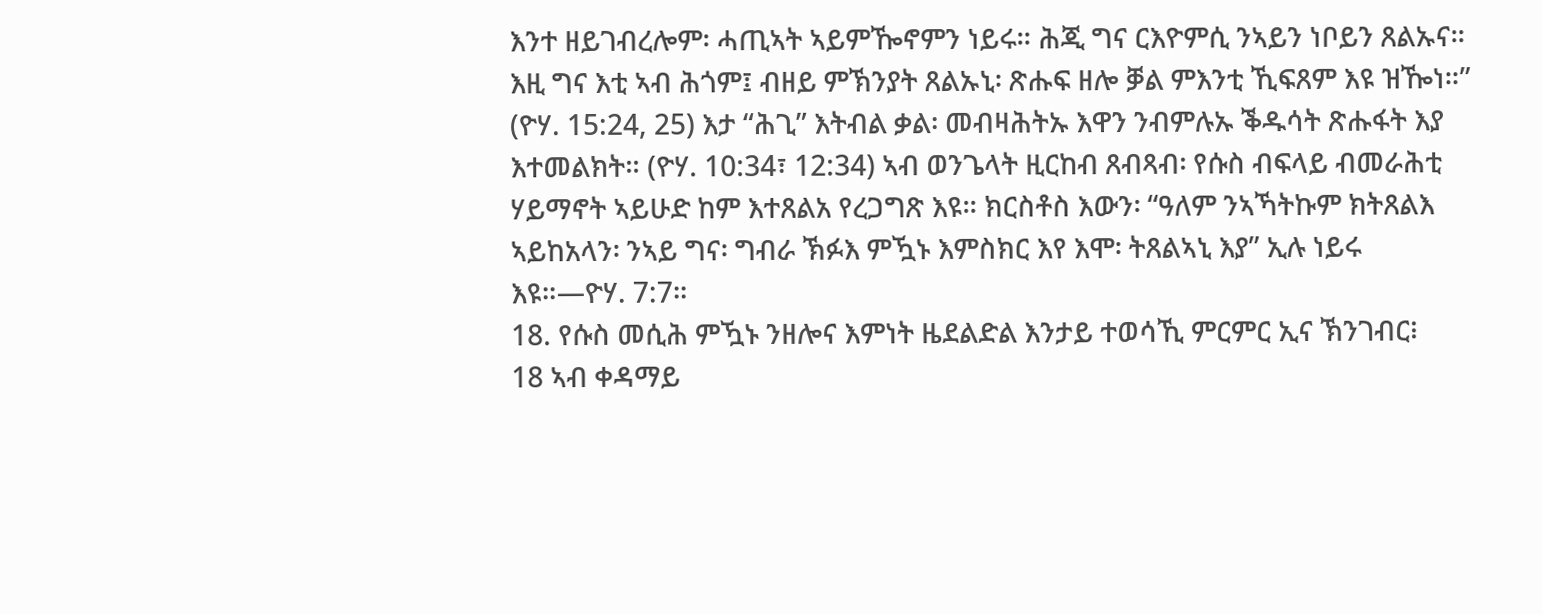እንተ ዘይገብረሎም፡ ሓጢኣት ኣይምዀኖምን ነይሩ። ሕጂ ግና ርእዮምሲ ንኣይን ነቦይን ጸልኡና። እዚ ግና እቲ ኣብ ሕጎም፤ ብዘይ ምኽንያት ጸልኡኒ፡ ጽሑፍ ዘሎ ቓል ምእንቲ ኺፍጸም እዩ ዝዀነ።” (ዮሃ. 15:24, 25) እታ “ሕጊ” እትብል ቃል፡ መብዛሕትኡ እዋን ንብምሉኡ ቕዱሳት ጽሑፋት እያ እተመልክት። (ዮሃ. 10:34፣ 12:34) ኣብ ወንጌላት ዚርከብ ጸብጻብ፡ የሱስ ብፍላይ ብመራሕቲ ሃይማኖት ኣይሁድ ከም እተጸልአ የረጋግጽ እዩ። ክርስቶስ እውን፡ “ዓለም ንኣኻትኩም ክትጸልእ ኣይከአላን፡ ንኣይ ግና፡ ግብራ ኽፉእ ምዃኑ እምስክር እየ እሞ፡ ትጸልኣኒ እያ” ኢሉ ነይሩ እዩ።—ዮሃ. 7:7።
18. የሱስ መሲሕ ምዃኑ ንዘሎና እምነት ዜደልድል እንታይ ተወሳኺ ምርምር ኢና ኽንገብር፧
18 ኣብ ቀዳማይ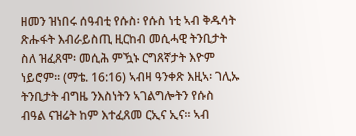ዘመን ዝነበሩ ሰዓብቲ የሱስ፡ የሱስ ነቲ ኣብ ቅዱሳት ጽሑፋት እብራይስጢ ዚርከብ መሲሓዊ ትንቢታት ስለ ዝፈጸሞ፡ መሲሕ ምዃኑ ርግጸኛታት እዮም ነይሮም። (ማቴ. 16:16) ኣብዛ ዓንቀጽ እዚኣ፡ ገሊኡ ትንቢታት ብግዜ ንእስነትን ኣገልግሎትን የሱስ ብዓል ናዝሬት ከም እተፈጸመ ርኢና ኢና። ኣብ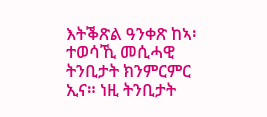እትቕጽል ዓንቀጽ ከኣ፡ ተወሳኺ መሲሓዊ ትንቢታት ክንምርምር ኢና። ነዚ ትንቢታት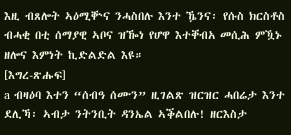እዚ ብጸሎት ኣዕሚቝና ንሓስበሉ እንተ ዄንና፡ የሱስ ክርስቶስ ብሓቂ በቲ ሰማያዊ ኣቦና ዝዀነ የሆዋ እተቐብአ መሲሕ ምዃኑ ዘሎና እምነት ኪድልድል እዩ።
[እግረ-ጽሑፍ]
a ብዛዕባ እተን “ሰብዓ ሰሙን” ዚገልጽ ዝርዝር ሓበሬታ እንተ ደሊኻ፡ ኣብታ ንትንቢት ዳንኤል ኣቕልበሉ! ዘርእስታ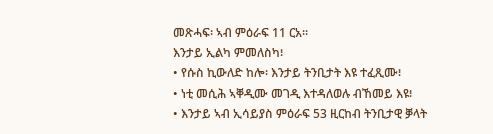መጽሓፍ፡ ኣብ ምዕራፍ 11 ርአ።
እንታይ ኢልካ ምመለስካ፧
• የሱስ ኪውለድ ከሎ፡ እንታይ ትንቢታት እዩ ተፈጺሙ፧
• ነቲ መሲሕ ኣቐዲሙ መገዲ እተዳለወሉ ብኸመይ እዩ፧
• እንታይ ኣብ ኢሳይያስ ምዕራፍ 53 ዚርከብ ትንቢታዊ ቓላት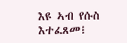እዩ ኣብ የሱስ እተፈጸመ፧